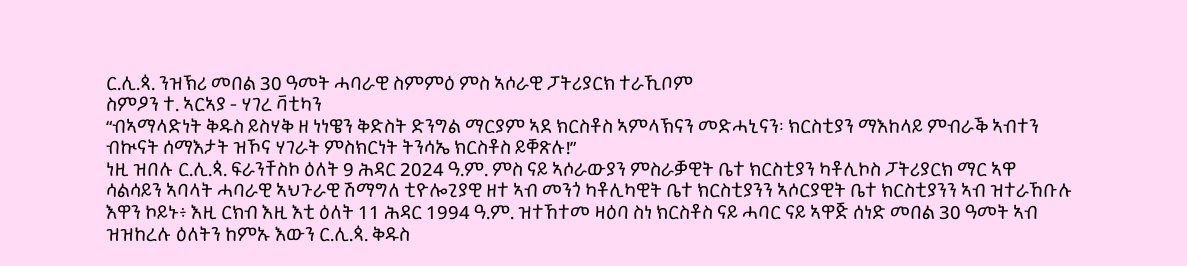ር.ሊ.ጳ. ንዝኽሪ መበል 30 ዓመት ሓባራዊ ስምምዕ ምስ ኣሶራዊ ፓትሪያርክ ተራኺቦም
ስምዖን ተ. ኣርኣያ - ሃገረ ቫቲካን
“ብኣማላድነት ቅዱስ ይስሃቅ ዘ ነነዌን ቅድስት ድንግል ማርያም ኣደ ክርስቶስ ኣምላኽናን መድሓኒናን፡ ክርስቲያን ማእከላይ ምብራቕ ኣብተን ብኲናት ሰማእታት ዝኾና ሃገራት ምስክርነት ትንሳኤ ክርስቶስ ይቐጽሉ!”
ነዚ ዝበሉ ር.ሊ.ጳ. ፍራንቸስኮ ዕለት 9 ሕዳር 2024 ዓ.ም. ምስ ናይ ኣሶራውያን ምስራቓዊት ቤተ ክርስቲያን ካቶሊኮስ ፓትሪያርክ ማር ኣዋ ሳልሳይን ኣባላት ሓባራዊ ኣህጉራዊ ሽማግለ ቲዮሎጊያዊ ዘተ ኣብ መንጎ ካቶሊካዊት ቤተ ክርስቲያንን ኣሶርያዊት ቤተ ክርስቲያንን ኣብ ዝተራኸቡሉ እዋን ኮይኑ፥ እዚ ርክብ እዚ እቲ ዕለት 11 ሕዳር 1994 ዓ.ም. ዝተኸተመ ዛዕባ ስነ ክርስቶስ ናይ ሓባር ናይ ኣዋጅ ሰነድ መበል 30 ዓመት ኣብ ዝዝከረሉ ዕለትን ከምኡ እውን ር.ሊ.ጳ. ቅዱስ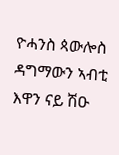ዮሓንስ ጳውሎስ ዳግማውን ኣብቲ እዋን ናይ ሽዑ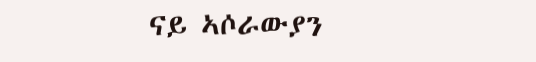ናይ ኣሶራውያን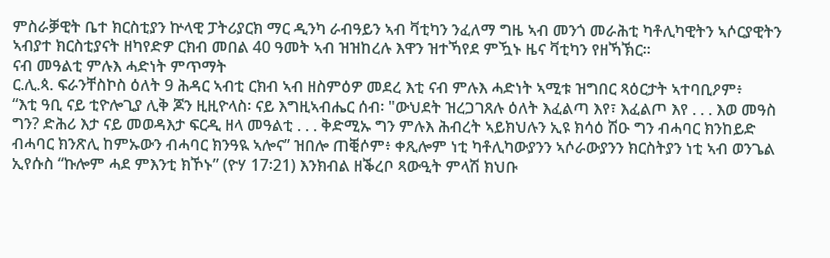ምስራቓዊት ቤተ ክርስቲያን ኵላዊ ፓትሪያርክ ማር ዲንካ ራብዓይን ኣብ ቫቲካን ንፈለማ ግዜ ኣብ መንጎ መራሕቲ ካቶሊካዊትን ኣሶርያዊትን ኣብያተ ክርስቲያናት ዘካየድዎ ርክብ መበል 40 ዓመት ኣብ ዝዝከረሉ እዋን ዝተኻየደ ምዃኑ ዜና ቫቲካን የዘኻኽር።
ናብ መዓልቲ ምሉእ ሓድነት ምጥማት
ር.ሊ.ጳ. ፍራንቸስኮስ ዕለት 9 ሕዳር ኣብቲ ርክብ ኣብ ዘስምዕዎ መደረ እቲ ናብ ምሉእ ሓድነት ኣሚቱ ዝግበር ጻዕርታት ኣተባቢዖም፥
“እቲ ዓቢ ናይ ቲዮሎጊያ ሊቅ ጆን ዚዚዮላስ፡ ናይ እግዚኣብሔር ሰብ፡ "ውህደት ዝረጋገጸሉ ዕለት እፈልጣ እየ፣ እፈልጦ እየ . . . እወ መዓስ ግን? ድሕሪ እታ ናይ መወዳእታ ፍርዲ ዘላ መዓልቲ . . . ቅድሚኡ ግን ምሉእ ሕብረት ኣይክህሉን ኢዩ ክሳዕ ሽዑ ግን ብሓባር ክንከይድ ብሓባር ክንጽሊ ከምኡውን ብሓባር ክንዓዪ ኣሎና” ዝበሎ ጠቒሶም፥ ቀጺሎም ነቲ ካቶሊካውያንን ኣሶራውያንን ክርስትያን ነቲ ኣብ ወንጌል ኢየሱስ “ኩሎም ሓደ ምእንቲ ክኾኑ” (ዮሃ 17፡21) እንክብል ዘቕረቦ ጻውዒት ምላሽ ክህቡ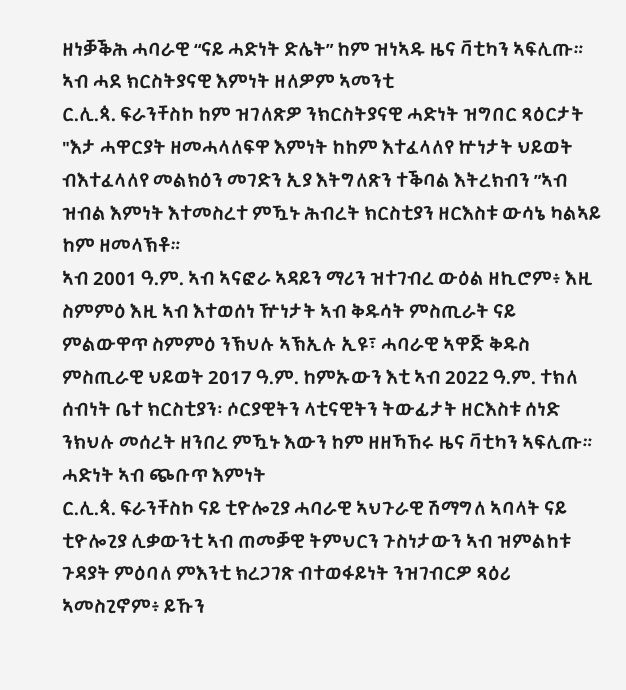ዘነቓቕሕ ሓባራዊ “ናይ ሓድነት ድሌት” ከም ዝነኣዱ ዜና ቫቲካን ኣፍሊጡ።
ኣብ ሓደ ክርስትያናዊ እምነት ዘለዎም ኣመንቲ
ር.ሊ.ጳ. ፍራንቸስኮ ከም ዝገለጽዎ ንክርስትያናዊ ሓድነት ዝግበር ጻዕርታት "እታ ሓዋርያት ዘመሓላለፍዋ እምነት ከከም እተፈላለየ ኵነታት ህይወት ብእተፈላለየ መልክዕን መገድን ኢያ እትግለጽን ተቕባል እትረክብን ”ኣብ ዝብል እምነት እተመስረተ ምዃኑ ሕብረት ክርስቲያን ዘርእስቱ ውሳኔ ካልኣይ ከም ዘመላኽቶ።
ኣብ 2001 ዓ.ም. ኣብ ኣናፎራ ኣዳይን ማሪን ዝተገብረ ውዕል ዘኪሮም፥ እዚ ስምምዕ እዚ ኣብ እተወሰነ ዅነታት ኣብ ቅዱሳት ምስጢራት ናይ ምልውዋጥ ስምምዕ ንኽህሉ ኣኽኢሉ ኢዩ፣ ሓባራዊ ኣዋጅ ቅዱስ ምስጢራዊ ህይወት 2017 ዓ.ም. ከምኡውን እቲ ኣብ 2022 ዓ.ም. ተክለ ሰብነት ቤተ ክርስቲያን፡ ሶርያዊትን ላቲናዊትን ትውፊታት ዘርእስቱ ሰነድ ንክህሉ መሰረት ዘንበረ ምዃኑ እውን ከም ዘዘኻኸሩ ዜና ቫቲካን ኣፍሊጡ።
ሓድነት ኣብ ጭቡጥ እምነት
ር.ሊ.ጳ. ፍራንቸስኮ ናይ ቲዮሎጊያ ሓባራዊ ኣህጉራዊ ሽማግለ ኣባላት ናይ ቲዮሎጊያ ሊቃውንቲ ኣብ ጠመቓዊ ትምህርን ጉስነታውን ኣብ ዝምልከቱ ጉዳያት ምዕባለ ምእንቲ ክረጋገጽ ብተወፋይነት ንዝገብርዎ ጻዕሪ ኣመስጊኖም፥ ይኹን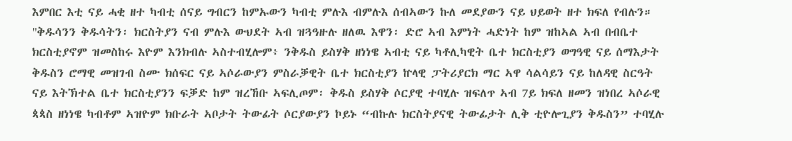እምበር እቲ ናይ ሓቂ ዘተ ካብቲ ሰናይ ግብርን ከምኡውን ካብቲ ምሉእ ብምሉእ ሰብኣውን ኩለ መደያውን ናይ ህይወት ዘተ ክፍለ የብሉን። "ቅዱሳንን ቅዱሳትን፡ ክርስትያን ናብ ምሉእ ውህደት ኣብ ዝጓዓዙሉ ዘለዉ እዋን፡ ድሮ ኣብ እምነት ሓድነት ከም ዝከኣል ኣብ በብቤተ ክርስቲያኖም ዝመስከሩ እዮም እንክብሉ ኣስተብሂሎም፥ ንቅዱስ ይስሃቅ ዘነነዌ ኣብቲ ናይ ካቶሊካዊት ቤተ ክርስቲያን ወግዓዊ ናይ ሰማእታት ቅዱስን ሮማዊ መዝገብ ስሙ ክሰፍር ናይ ኣሶራውያን ምስራቓዊት ቤተ ክርስቲያን ኵላዊ ፓትሪያርክ ማር ኣዋ ሳልሳይን ናይ ከለዳዊ ስርዓት ናይ እትኽተል ቤተ ክርስቲያንን ፍቓድ ከም ዝረኸቡ ኣፍሊጦም፡ ቅዱስ ይስሃቅ ሶርያዊ ተባሂሉ ዝፍለጥ ኣብ 7ይ ክፍለ ዘመን ዝነበረ ኣሶራዊ ጳጳስ ዘነነዌ ካብቶም ኣዝዮም ክቡራት ኣቦታት ትውፊት ሶርያውያን ኮይኑ “ብኩሉ ክርስትያናዊ ትውፊታት ሊቅ ቲዮሎጊያን ቅዱስን” ተባሂሉ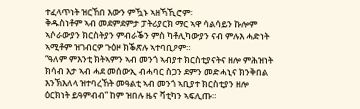ተፈላጥነት ዝርኸበ እውን ምዃኑ ኣዘኻኺሮም፡
ቅዱስነቶም ኣብ መደምደምታ ፓትሪያርክ ማር ኣዋ ሳልሳይን ኩሎም ኣሶራውያን ክርስትያን ምብራቕን ምስ ካቶሊካውያን ናብ ምሉእ ሓድነት ኣሚቶም ዝገብርዎ ጉዕዞ ክቕጽሉ ኣተባቢዖም።
“ዓለም ምእንቲ ክትኣምን ኣብ መንጎ ኣብያተ ክርስቲያናትና ዘሎ ምሕዝነት ክሳብ እታ ኣብ ሓደ መሰውኢ ብሓባር ስጋን ደምን መድሓኒና ክንቅበል እንኽእለላ ዝተባረኸት መዓልቲ ኣብ መንጎ ኣቢያተ ክርስቲያን ዘሎ ዕርክነት ይዓምብብ” ከም ዝበሉ ዜና ቫቲካን ኣፍሊጡ።